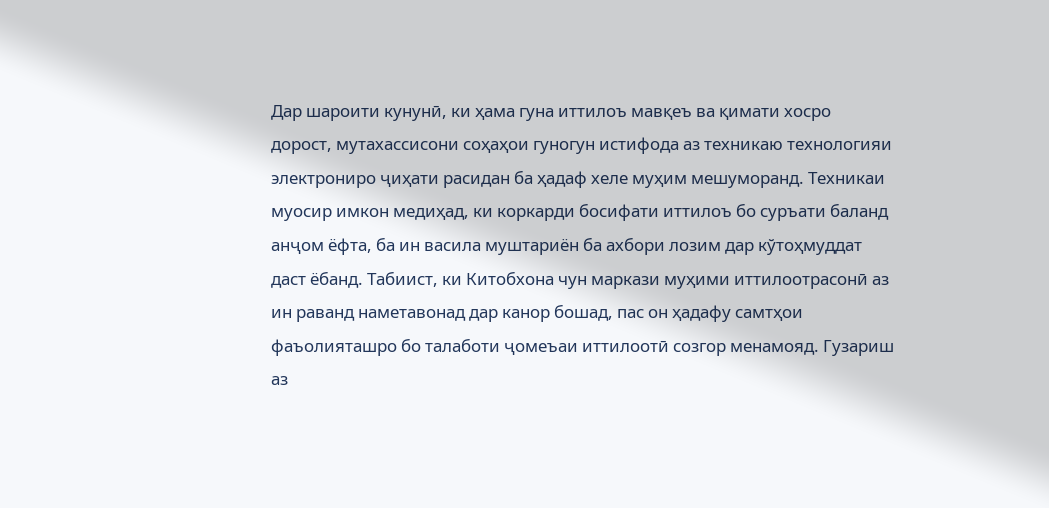Дар шароити кунунӣ, ки ҳама гуна иттилоъ мавқеъ ва қимати хосро дорост, мутахассисони соҳаҳои гуногун истифода аз техникаю технологияи электрониро ҷиҳати расидан ба ҳадаф хеле муҳим мешуморанд. Техникаи муосир имкон медиҳад, ки коркарди босифати иттилоъ бо суръати баланд анҷом ёфта, ба ин васила муштариён ба ахбори лозим дар кўтоҳмуддат даст ёбанд. Табиист, ки Китобхона чун маркази муҳими иттилоотрасонӣ аз ин раванд наметавонад дар канор бошад, пас он ҳадафу самтҳои фаъолияташро бо талаботи ҷомеъаи иттилоотӣ созгор менамояд. Гузариш аз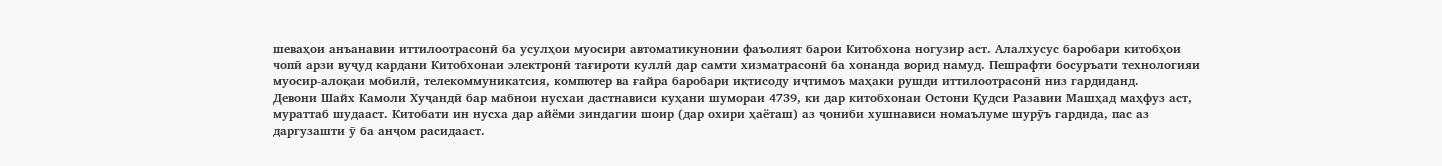шеваҳои анъанавии иттилоотрасонӣ ба усулҳои муосири автоматикунонии фаъолият барои Китобхона ногузир аст. Алалхусус баробари китобҳои чопӣ арзи вуҷуд кардани Китобхонаи электронӣ тағироти куллӣ дар самти хизматрасонӣ ба хонанда ворид намуд. Пешрафти босуръати технологияи муосир-алоқаи мобилӣ, телекоммуникатсия, компютер ва ғайра баробари иқтисоду иҷтимоъ маҳаки рушди иттилоотрасонӣ низ гардиданд.
Девони Шайх Камоли Хуҷандӣ бар мабнои нусхаи дастнависи куҳани шумораи 4739, ки дар китобхонаи Остони Қудси Разавии Машҳад маҳфуз аст, мураттаб шудааст. Китобати ин нусха дар айёми зиндагии шоир (дар охири ҳаёташ) аз ҷониби хушнависи номаълуме шурӯъ гардида, пас аз даргузашти ӯ ба анҷом расидааст.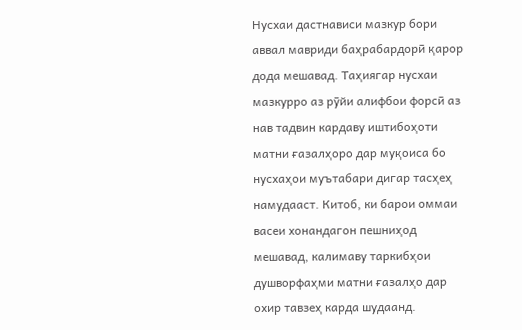Нусхаи дастнависи мазкур бори аввал мавриди баҳрабардорӣ қарор дода мешавад. Таҳиягар нусхаи мазкурро аз рӯйи алифбои форсӣ аз нав тадвин кардаву иштибоҳоти матни ғазалҳоро дар муқоиса бо нусхаҳои муътабари дигар тасҳеҳ намудааст. Китоб, ки барои оммаи васеи хонандагон пешниҳод мешавад, калимаву таркибҳои душворфаҳми матни ғазалҳо дар охир тавзеҳ карда шудаанд.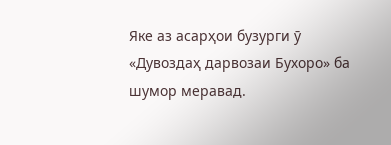Яке аз асарҳои бузурги ӯ «Дувоздаҳ дарвозаи Бухоро» ба шумор меравад.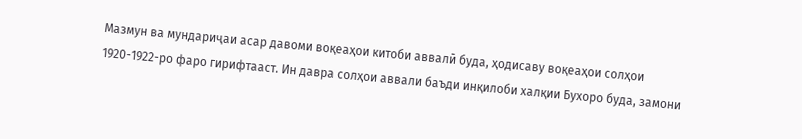Мазмун ва мундариҷаи асар давоми воқеаҳои китоби аввалӣ буда, ҳодисаву воқеаҳои солҳои 1920-1922-ро фаро гирифтааст. Ин давра солҳои аввали баъди инқилоби халқии Бухоро буда, замони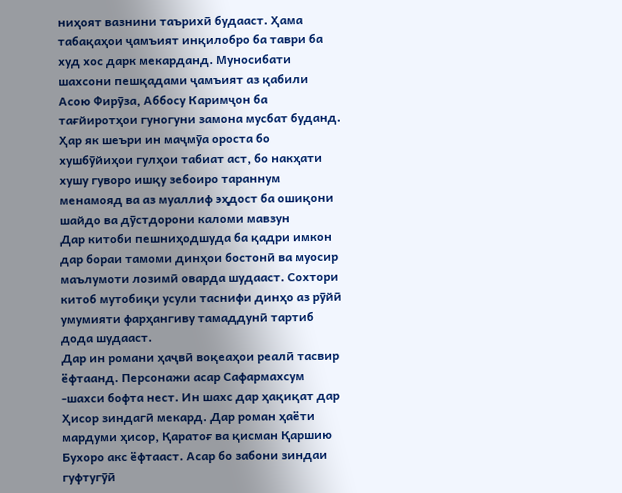ниҳоят вазнини таърихӣ будааст. Ҳама табақаҳои ҷамъият инқилобро ба таври ба худ хос дарк мекарданд. Муносибати шахсони пешқадами ҷамъият аз қабили Асою Фирӯза, Аббосу Каримҷон ба тағйиротҳои гуногуни замона мусбат буданд.
Ҳар як шеъри ин маҷмӯа ороста бо хушбӯйиҳои гулҳои табиат аст, бо накҳати хушу гуворо ишқу зебоиро тараннум менамояд ва аз муаллиф эҳдост ба ошиқони шайдо ва дӯстдорони каломи мавзун
Дар китоби пешниҳодшуда ба қадри имкон дар бораи тамоми динҳои бостонӣ ва муосир маълумоти лозимӣ оварда шудааст. Сохтори китоб мутобиқи усули таснифи динҳо аз рӯйӣ умумияти фарҳангиву тамаддунӣ тартиб дода шудааст.
Дар ин романи ҳаҷвӣ воқеаҳои реалӣ тасвир ёфтаанд. Персонажи асар Сафармахсум -шахси бофта нест. Ин шахс дар ҳақиқат дар Ҳисор зиндагӣ мекард. Дар роман ҳаёти мардуми ҳисор, Қаратоғ ва қисман Қаршию Бухоро акс ёфтааст. Асар бо забони зиндаи гуфтугӯӣ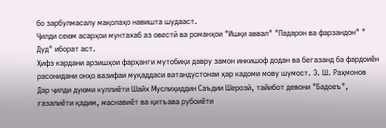бо зарбулмасалу мақолаҳо навишта шудааст.
Ҷилди сеюм асарҳои мунтахаб аз овестӣ ва романҳои "Ишқи аввал" "Падарон ва фарзандон" " Дуд" иборат аст.
Ҳифз кардани арзишҳои фарҳанги мутобиқи давру замон инкишоф додан ва бегазанд ба фардоиён расонидани онҳо вазифаи муқаддаси ватандустонаи ҳар кадоми мову шумост. Э. Ш. Раҳмонов
Дар ҷилди дуюми куллиёти Шайх Муслиҳиддин Саъдии Шерозӣ, тайибот девони "Бадоеъ", ғазалиёти қадим, маснавиёт ва қитъава рубоиёти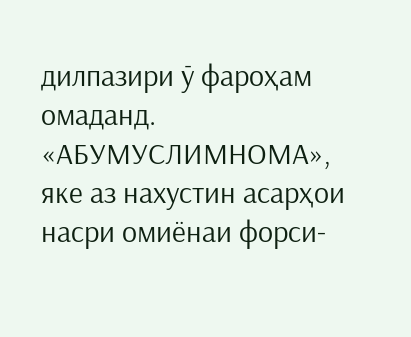дилпазири ӯ фароҳам омаданд.
«АБУМУСЛИМНОМА», яке аз нахустин асарҳои насри омиёнаи форси-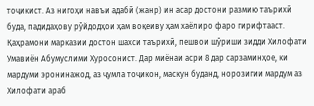тоҷикист. Аз нигоҳи навъи адабӣ (жанр) ин асар достони размию таърихӣ буда, падидаҳову рӯйдодҳои ҳам воқеиву ҳам хаёлиро фаро гирифтааст. Қаҳрамони марказии достон шахси таърихӣ, пешвои шӯриши зидди Хилофати Умавиён Абумуслими Хуросонист. Дар миёнаи асри 8 дар сарзаминҳое, ки мардуми эронинажод, аз ҷумла тоҷикон, маскун буданд, норозигии мардум аз Хилофати араб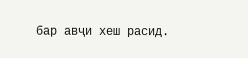бар авҷи хеш расид.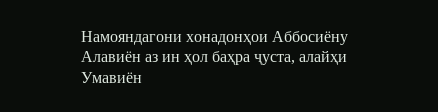Намояндагони хонадонҳои Аббосиёну Алавиён аз ин ҳол баҳра ҷуста, алайҳи Умавиён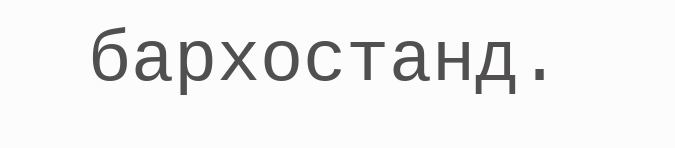бархостанд.